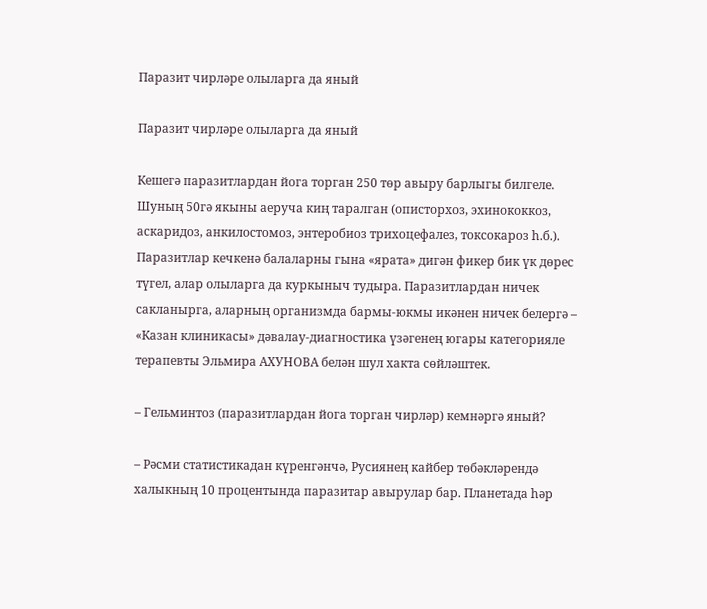Паразит чирләре олыларга да яный

Паразит чирләре олыларга да яный

Кешегә паразитлардан йога торган 250 төр авыру барлыгы билгеле. Шуның 50гә якыны аеруча киң таралган (описторхоз, эхинококкоз, аскаридоз, анкилостомоз, энтеробиоз трихоцефалез, токсокароз һ.б.). Паразитлар кечкенә балаларны гына «ярата» дигән фикер бик үк дөрес түгел, алар олыларга да куркыныч тудыра. Паразитлардан ничек сакланырга, аларның организмда бармы-юкмы икәнен ничек белергә – «Казан клиникасы» дәвалау-диагностика үзәгенең югары категорияле терапевты Эльмира АХУНОВА белән шул хакта сөйләштек.

– Гельминтоз (паразитлардан йога торган чирләр) кемнәргә яный?

– Рәсми статистикадан күренгәнчә, Русиянең кайбер төбәкләрендә халыкның 10 процентында паразитар авырулар бар. Планетада һәр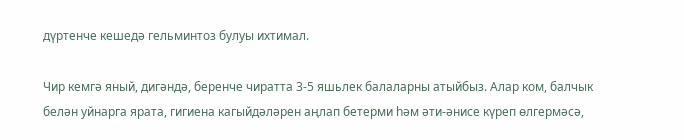дүртенче кешедә гельминтоз булуы ихтимал.

Чир кемгә яный, дигәндә, беренче чиратта 3-5 яшьлек балаларны атыйбыз. Алар ком, балчык белән уйнарга ярата, гигиена кагыйдәләрен аңлап бетерми һәм әти-әнисе күреп өлгермәсә,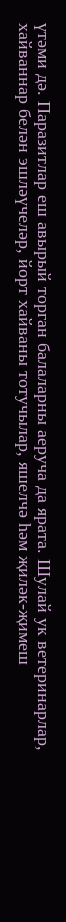үтәми дә. Паразитлар еш авырый торган балаларны аеруча да ярата. Шулай ук ветеринарлар, хайваннар белән эшләүчеләр, йорт хайваны тотучылар, яшелчә һәм җиләк-җимеш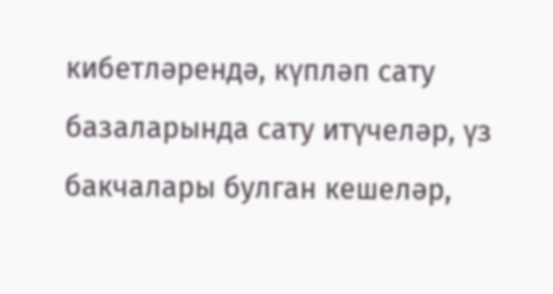кибетләрендә, күпләп сату базаларында сату итүчеләр, үз бакчалары булган кешеләр,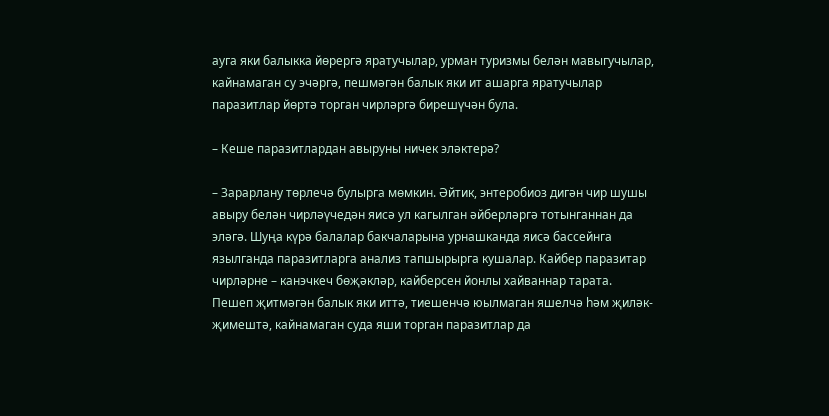ауга яки балыкка йөрергә яратучылар, урман туризмы белән мавыгучылар, кайнамаган су эчәргә, пешмәгән балык яки ит ашарга яратучылар паразитлар йөртә торган чирләргә бирешүчән була.

– Кеше паразитлардан авыруны ничек эләктерә?

– Зарарлану төрлечә булырга мөмкин. Әйтик, энтеробиоз дигән чир шушы авыру белән чирләүчедән яисә ул кагылган әйберләргә тотынганнан да эләгә. Шуңа күрә балалар бакчаларына урнашканда яисә бассейнга язылганда паразитларга анализ тапшырырга кушалар. Кайбер паразитар чирләрне – канэчкеч бөҗәкләр, кайберсен йонлы хайваннар тарата. Пешеп җитмәгән балык яки иттә, тиешенчә юылмаган яшелчә һәм җиләк-җимештә, кайнамаган суда яши торган паразитлар да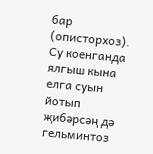бар (описторхоз). Су коенганда ялгыш кына елга суын йотып җибәрсәң дә гельминтоз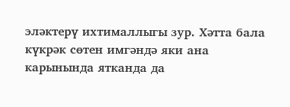эләктерү ихтималлыгы зур. Хәтта бала күкрәк сөтен имгәндә яки ана карынында ятканда да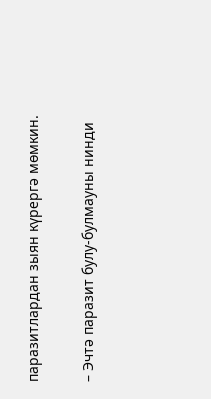паразитлардан зыян күрергә мөмкин.

– Эчтә паразит булу-булмауны нинди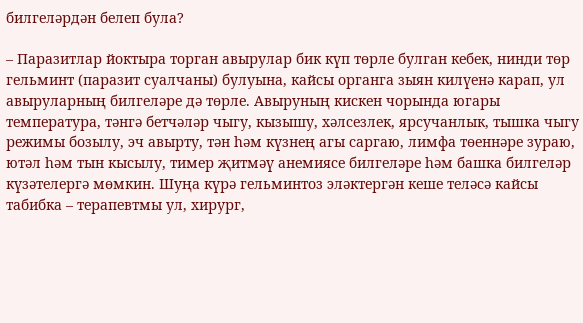билгеләрдән белеп була?

– Паразитлар йоктыра торган авырулар бик күп төрле булган кебек, нинди төр гельминт (паразит суалчаны) булуына, кайсы органга зыян килүенә карап, ул авыруларның билгеләре дә төрле. Авыруның кискен чорында югары температура, тәнгә бетчәләр чыгу, кызышу, хәлсезлек, ярсучанлык, тышка чыгу режимы бозылу, эч авырту, тән һәм күзнең агы саргаю, лимфа төеннәре зураю, ютәл һәм тын кысылу, тимер җитмәү анемиясе билгеләре һәм башка билгеләр күзәтелергә мөмкин. Шуңа күрә гельминтоз эләктергән кеше теләсә кайсы табибка – терапевтмы ул, хирург,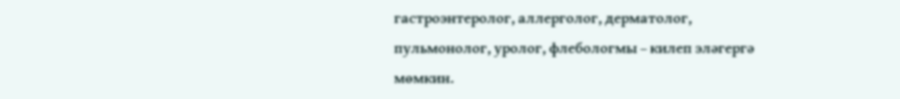гастроэнтеролог, аллерголог, дерматолог, пульмонолог, уролог, флебологмы – килеп эләгергә мөмкин.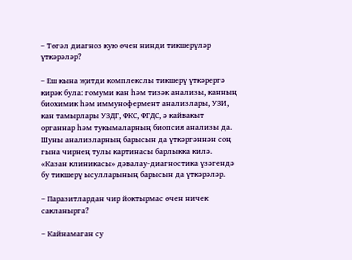– Төгәл диагноз кую өчен нинди тикшерүләр үткәрәләр?

– Еш кына җитди комплекслы тикшерү үткәрергә кирәк була: гомуми кан һәм тизәк анализы, канның биохимик һәм иммунофермент анализлары, УЗИ, кан тамырлары УЗДГ, ФКС, ФГДС, ә кайвакыт органнар һәм тукымаларның биопсия анализы да. Шуны анализларның барысын да үткәргәннән соң гына чирнең тулы картинасы барлыкка килә. «Казан клиникасы» дәвалау-диагностика үзәгендә бу тикшерү ысулларының барысын да үткәрәләр.

– Паразитлардан чир йоктырмас өчен ничек сакланырга?

– Кайнамаган су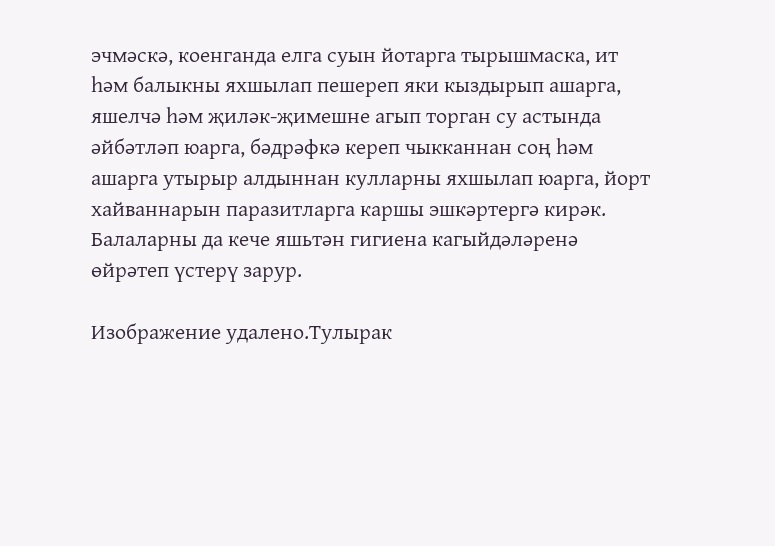эчмәскә, коенганда елга суын йотарга тырышмаска, ит һәм балыкны яхшылап пешереп яки кыздырып ашарга, яшелчә һәм җиләк-җимешне агып торган су астында әйбәтләп юарга, бәдрәфкә кереп чыкканнан соң һәм ашарга утырыр алдыннан кулларны яхшылап юарга, йорт хайваннарын паразитларга каршы эшкәртергә кирәк. Балаларны да кече яшьтән гигиена кагыйдәләренә өйрәтеп үстерү зарур.

Изображение удалено.Тулырак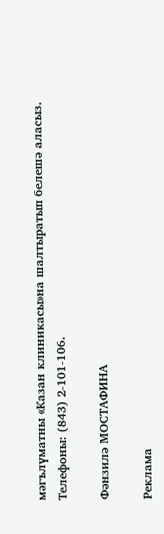мәгълүматны «Казан клиникасы»на шалтыратып белешә аласыз. Телефоны: (843) 2-101-106.

Фәнзилә МОСТАФИНА

Реклама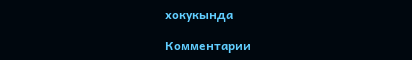хокукында

Комментарии